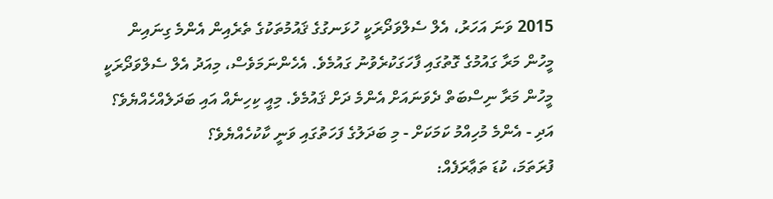2015 ވަނަ އަހަރު، އެލް ސެލްވަދޯރަކީ ހުޅަނގުގެ ޤައުމުތަކުގެ ތެރެއިން އެންމެ ގިނައިން މީހުން މަރާ ގައުމުގެ ގޮތުގައި ފާހަގަކުރެވުނު ގައުމެވެ. އެހެންނަމަވެސް، މިއަދު އެލް ސެލްވަދޯރަކީ މީހުން މަރާ ނިސްބަތް ދެވަނައަށް އެންމެ ދަށް ޤައުމެވެ. މިއީ ކިހިނެއް އައި ބަދަލެއްހެއްޔެވެ؟ އަދި - އެންމެ މުހިއްމު ކަމަކަށް - މި ބަދަލުގެ ފަހަތުގައި ވަނީ ކާކުހެއްޔެވެ؟
ފުރަތަމަ، ކުޑަ ތަޢާރަފެއް: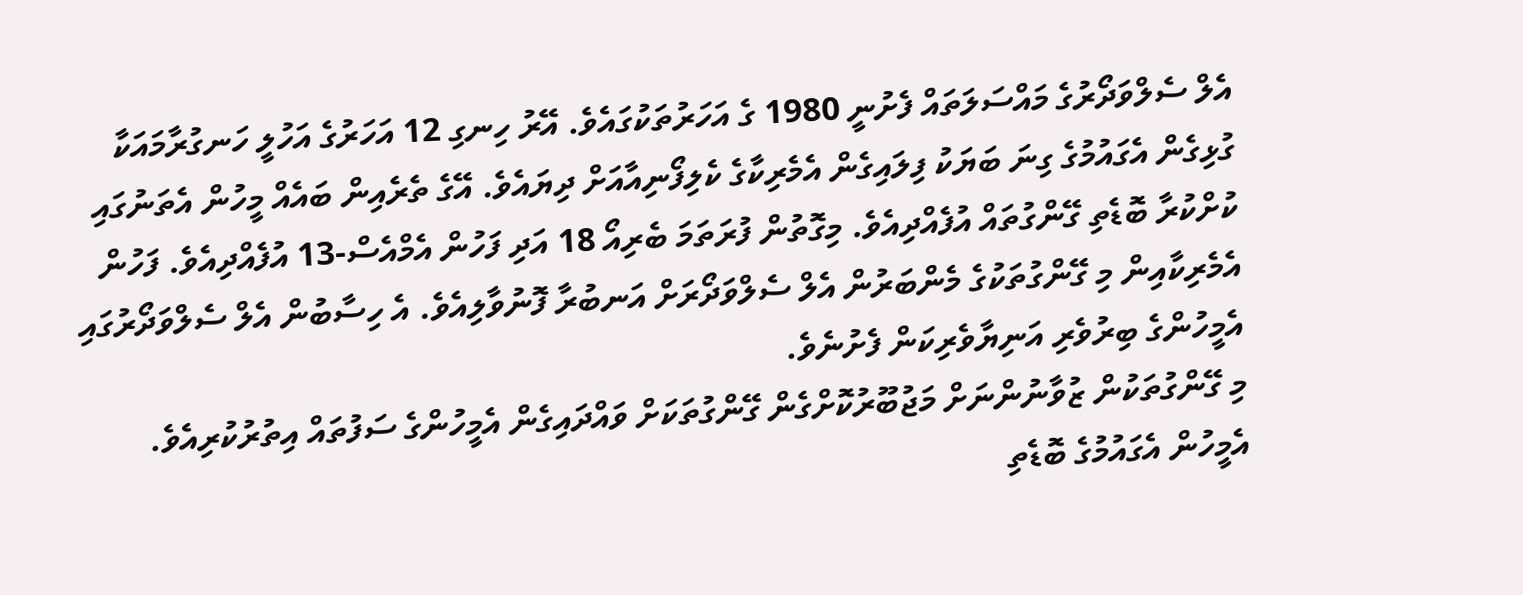އެލް ސެލްވަދޯރުގެ މައްސަލަތައް ފެށުނީ 1980 ގެ އަހަރުތަކުގައެވެ. އޭރު ހިނގި 12 އަހަރުގެ އަހުލީ ހަނގުރާމައަކާ ގުޅިގެން އެގައުމުގެ ގިނަ ބަޔަކު ފިލައިގެން އެމެރިކާގެ ކެލިފޯނިއާއަށް ދިޔައެވެ. އޭގެ ތެރެއިން ބައެއް މީހުން އެތަނުގައި ކުށްކުރާ ބޮޑެތި ގޭންގުތައް އުފެއްދިއެވެ. މިގޮތުން ފުރަތަމަ ބެރިއޯ 18 އަދި ފަހުން އެމްއެސް-13 އުފެއްދިއެވެ. ފަހުން އެމެރިކާއިން މި ގޭންގުތަކުގެ މެންބަރުން އެލް ސެލްވަދޯރަށް އަނބުރާ ފޮނުވާލިއެވެ. އެ ހިސާބުން އެލް ސެލްވަދޯރުގައި އެމީހުންގެ ބިރުވެރި އަނިޔާވެރިކަން ފެށުނެވެ.
މި ގޭންގުތަކުން ޒުވާނުންނަށް މަޖުބޫރުކޮށްގެން ގޭންގުތަކަށް ވައްދައިގެން އެމީހުންގެ ސަފުތައް އިތުރުކުރިއެވެ. އެމީހުން އެގައުމުގެ ބޮޑެތި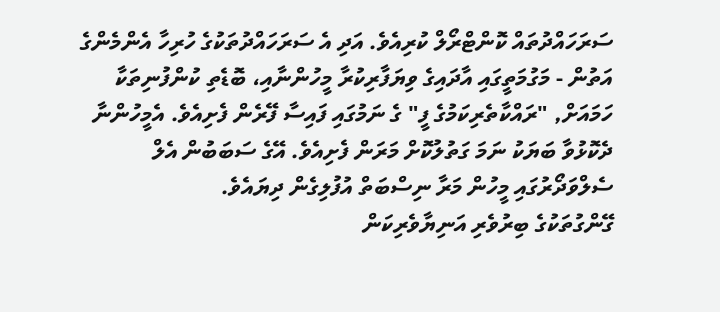ސަރަހައްދުތައް ކޮންޓްރޯލް ކުރިއެވެ. އަދި އެ ސަރަހައްދުތަކުގެ ހުރިހާ އެންމެންގެ އަތުން - މަގުމަތީގައި އާދައިގެ ވިޔަފާރިކުރާ މީހުންނާއި، ބޮޑެތި ކުންފުނިތަކާ ހަމައަށް, "ރައްކާތެރިކަމުގެ ފީ" ގެ ނަމުގައި ފައިސާ ފޭރެން ފެށިއެވެ. އެމީހުންނާ ދެކޮޅުވާ ބަޔަކު ނަމަ ގަތުލުކޮށް މަރަން ފެށިއެވެ. އޭގެ ސަބަބުން އެލް ސެލްވަދޯރުގައި މީހުން މަރާ ނިސްބަތް އުފުލިގެން ދިޔައެވެ.
ގޭންގުތަކުގެ ބިރުވެރި އަނިޔާވެރިކަން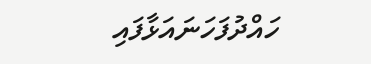ހައްދުފަހަނައަޅާފައި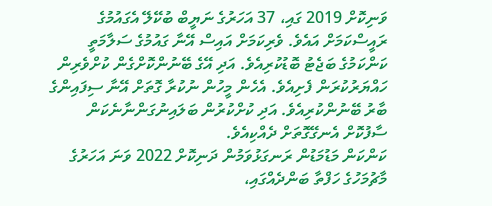ވަނިކޮށް 2019 ގައި، 37 އަހަރުގެ ނަޔީބް ބުކޭލޭ އެގައުމުގެ ރައީސްކަމަށް އައެވެ. ވެރިކަމަށް އައިސް އޭނާ ގައުމުގެ ސަލާމަތީ ކަންކަމުގެ ބަޖެޓު ބޮޑުކުރިއެވެ. އަދި އޭގެ ބޭނުންކޮށްގެން ކުށްވެރިން ހައްޔަރުކުރަން ފެށިއެވެ. އެހެން މީހުން ނުކުރާ ގޮތަށް އޭނާ ސިފައިންގެ ބާރު ބޭނުންކުރިއެވެ. އަދި ކުށްކުރުން ބަލައިނުގަންނާނެކަން ސާފުކޮށް އެނގޭގޮތަށް ދެއްކިއެވެ.
ކަންކަން މަޑުމަޑުން ރަނގަޅުވަމުން ދަނިކޮށް 2022 ވަނަ އަހަރުގެ މާޗުމަހުގެ ހަފްތާ ބަންދެއްގައި،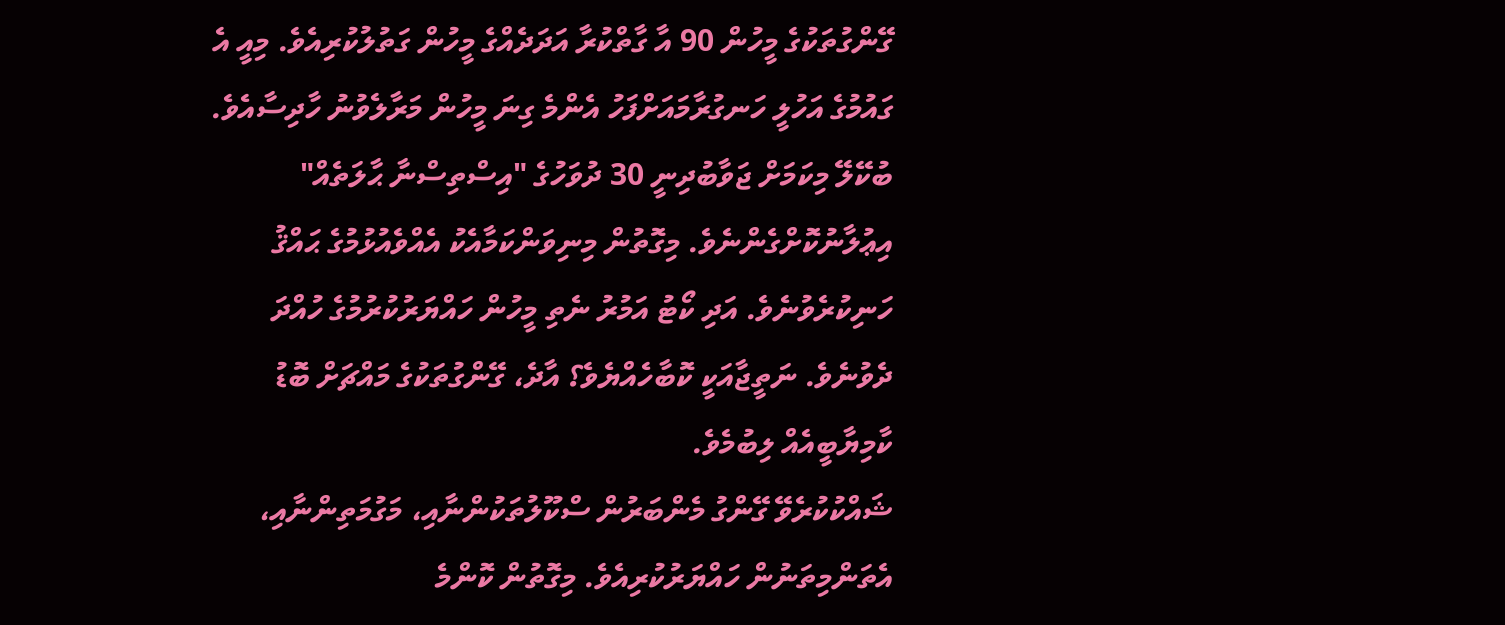ގޭންގުތަކުގެ މީހުން 90 އާ ގާތްކުރާ އަދަދެއްގެ މީހުން ގަތުލުކުރިއެވެ. މިއީ އެ ގައުމުގެ އަހުލީ ހަނގުރާމައަށްފަހު އެންމެ ގިނަ މީހުން މަރާލެވުނު ހާދިސާއެވެ. ބުކޭލޭ މިކަމަށް ޖަވާބުދިނީ 30 ދުވަހުގެ "އިސްތިސްނާ ޙާލަތެއް" އިޢުލާނުކޮށްގެންނެވެ. މިގޮތުން މިނިވަންކަމާއެކު އެއްވެއުޅުމުގެ ޙައްޤު ހަނިކުރެވުނެވެ. އަދި ކޯޓު އަމުރު ނެތި މީހުން ހައްޔަރުކުރުމުގެ ހުއްދަ ދެވުނެވެ. ނަތީޖާއަކީ ކޮބާހެއްޔެވެ؟ އާދެ، ގޭންގުތަކުގެ މައްޗަށް ބޮޑު ކާމިޔާބީއެއް ލިބުމެވެ.
ޝައްކުކުރެވޭ ގޭންގު މެންބަރުން ސްކޫލުތަކުންނާއި، މަގުމަތިންނާއި، އެތަންމިތަނުން ހައްޔަރުކުރިއެވެ. މިގޮތުން ކޮންމެ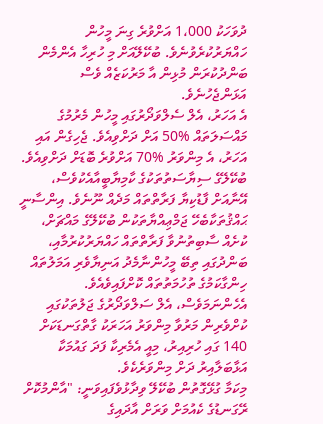ދުވަހަކު 1،000 އަށްވުރެ ގިނަ މީހުން ހައްޔަރުކުރެވުނެވެ. ބުކޭލޭއަށް މި ހުރިހާ އެންމެން ބަންދުކުރަން މުޅިން އާ މަރުކަޒެއް ވެސް އަޅަންޖެހުނެވެ.
އެ އަހަރު، އެލް ސެލްވަދޯރުގައި މީހުން މެރުމުގެ މައްސަލަތައް %50 އަށް ދަށްވިއެވެ. ޖެހިގެން އައި އަހަރު، އެ މިންވަރު %70 އަށްވުރެ ބޮޑަށް ދަށްވިއެވެ.
ބުކޭލޭގެ ސިޔާސަތުތަކުގެ ކާމިޔާބީއާއެކުވެސް، އޭނާއަށް ފާޑުކިޔާ ފަރާތްތައް މަދެއް ނޫނެވެ. އިންސާނީ ޙައްޤުތަކާބެހޭ ޖަމްޢިއްޔާތަކުން ބުކޭލޭގެ މައްޗަށް، ކުށެއް ސާބިތުނުވާ ފަރާތްތައް ހައްޔަރުކުރުމާއި، ބަންދުގައި ތިބޭ މީހުންނާމެދު އަނިޔާވެރި އަމަލުތައް ހިންގާކަމުގެ ތުހުމަތުތައް ކޮށްފައިވެއެވެ. އެހެންނަމަވެސް، އެލް ސަލްވަދޯރުގެ ޖަލުތަކުގައި ކުށްވެރިން މަރުވާ މިންވަރު އަހަރަކު ގާތްގަނޑަކަށް 140 ގައި ހުރިއިރު، މިއީ އެމެރިކާ ފަދަ ގައުމަކާ އަޅާބަލާއިރު ދަށް މިންވަރެކެވެ.
މިކަމާ ގުޅޭގޮތުން ބުކޭލޭ ވިދާޅުވެފައިވަނީ: "އާންމުކޮށް ރޭގަނޑުގެ ކެއުމަށް ވަރަށް އާދައިގެ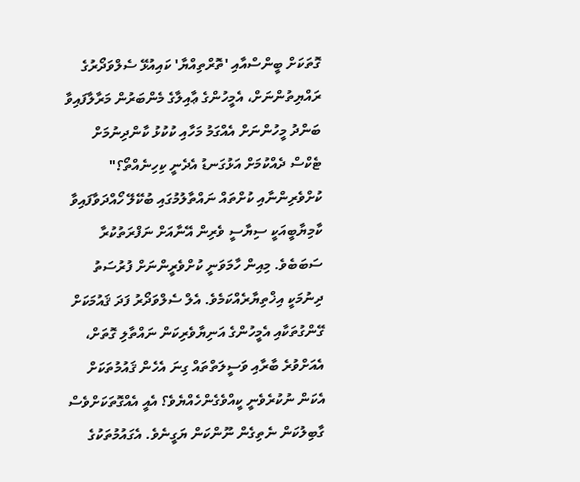ގޮތަކަށް ބީންސްއާއި 'ތޮރްތިއްޔާ' ކައިއުޅޭ ސެލްވަދޯރުގެ ރައްޔިތުންނަށް، އެމީހުންގެ ޢާއިލާގެ މެންބަރުން މަރާލާފައިވާ ބަންދު މީހުންނަށް އެއްގަމު މަހާއި ކުކުޅު ކާންދިނުމަށް ޓެކްސް ދެއްކުމަށް އަޅުގަނޑު އެދެނީ ކިހިނެއްތޯ؟"
ކުށްވެރިންނާއި ކުށްތައް ނައްތާލުމުގައި ބުކޭލޭ ހޯއްދަވާފައިވާ ކާމިޔާބީއަކީ ސިޔާސީ ވެރިން އޭނާއަށް ނަފްރަތުކުރާ ސަބަބެވެ. މިއިން ހާމަވަނީ ކުށްވެރީންނަށް ފުރުސަތު ދިނުމަކީ އިޚްތިޔާރެއްކަމެވެ. އެލް ސެލްވަދޯރު ފަދަ ޤައުމަކަށް ގޭންގުތަކާއި އެމީހުންގެ އަނިޔާވެރިކަން ނައްތާލި ގޮތަށް، އެއަށްވުރެ ބާރާއި ވަސީލަތްތައް ގިނަ އެހެން ޤައުމުތަކަށް އެކަން ނުކުރެވެނީ ކީއްވެގެންހެއްޔެވެ؟ އެއީ އެއްގޮތަކަށްވެސް ގާބިލުކަން ނެތިގެން ނޫންކަން ޔަގީނެވެ. އެގައުމުތަކުގެ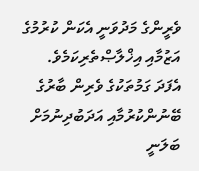ވެރީންގެ މަދުވަނީ އެކަން ކުރުމުގެ އަޒުމާއި އިޚްލާޞްތެރިކަމެވެ.
އެފަދަ ގަމުތަކުގެ ވެރިން ބާރުގެ ބޭނުންކުރުމާއި އަދަބުދިނުމަށް ބަލަނީ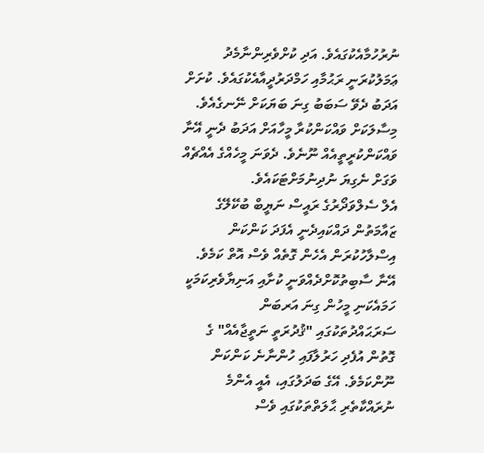ނުރުހުމާއެކުގައެވެ. އަދި ކުށްވެރިންނާމެދު ޢަމަލުކުރަނީ ރަޙުމާއި ހަމްދަރުދީއާއެކުގައެވެ. ކުށަށް އަދަބު ދެވޭ ސަބަބު ގިނަ ބަޔަކަށް ނޭނގެއެވެ. މިސާލަކަށް ވައްކަންކުރާ މީހާއަށް އަދަބު ދެނީ އޭނާ ވައްކަންކުރީތީއެއް ނޫނެވެ. ދެވަނަ މީހެއްގެ އެއްޗެއް ވަގަށް ނެގިޔަ ނުދިނުމަށްޓަކައެވެ.
އެލް ސެލްވަދޯރުގެ ރައީސް ނަޔީބް ބުކޭލޭގެ ޒައާމަތުން ދައްކައިދެނީ އެފަދަ ކަންކަން އިސްލާހުކުރަން އެހެން ގޮތެއް ވެސް އޮތް ކަމެވެ. އޭނާ ސާބިތުކޮށްދެއްވަނީ ކުށާއި އަނިޔާވެރިކަމަކީ ހަމައެކަނި މީހުން ގިނަ އަރބަން ސަރަޙައްދުތަކުގައި "ޤުދުރަތީ ނަތީޖާއެއް" ގެ ގޮތުން އުފެދި ހަރުލާފައި ހުންނާނެ ކަންކަން ނޫންކަމެވެ. އޭގެ ބަދަލުގައި، އެއީ އެންމެ ނުރައްކާތެރި ޙާލަތްތަކުގައި ވެސް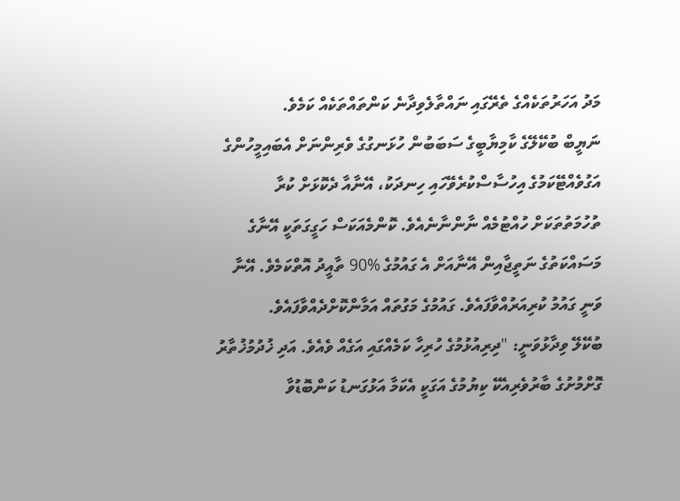މަދު އަހަރުތަކެއްގެ ތެރޭގައި ނައްތާލެވިދާނެ ކަންތައްތަކެއް ކަމެވެ.
ނަޔީބް ބުކޭލޭގެ ކާމިޔާބީގެ ސަބަބުން ހުޅަނގުގެ ވެރިންނަށް އެބައިމީހުންގެ އަގުވެއްޓޭކަމުގެ އިހުސާސްކުރެވޭހައި ހިނދަކު، އޭނާއާ ދެކޮޅަށް ކުރާ ތުހުމަތުތަކަށް ހުއްޓުމެއް ނާންނާނެއެވެ. ކޮންމެއަކަސް ހަގީގަތަކީ އޭނާގެ މަސައްކަތުގެ ނަތީޖާއިން އޭނާއަށް އެ ގައުމުގެ %90 ތާއީދު އޮތްކަމެވެ. އޭނާ ވަނީ ގައުމު ކުރިއަރުއްވާފައެވެ. ގައުމުގެ މަގުތައް އަމާންކޮށްދެއްވާފައެވެ.
ބުކޭލޭ ވިދާޅުވަނީ: "ދިރިއުޅުމުގެ ހުރިހާ ކަމެއްގައި އަގެއް ވެއެވެ. އަދި ޚުދުމުޚުތާރު ގޮށްމުށުގެ ބާރުވެރިއެކޭ ކިޔުމުގެ އަގަކީ އެކަމާ އަޅުގަނޑު ކަންބޮޑުވާ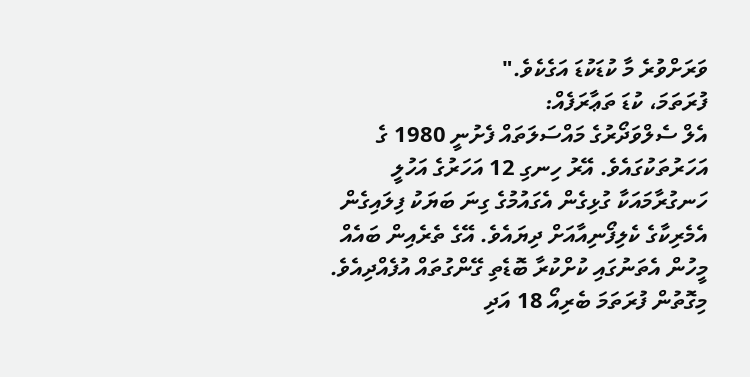ވަރަށްވުރެ މާ ކުޑަކުޑަ އަގެކެވެ."
ފުރަތަމަ، ކުޑަ ތަޢާރަފެއް:
އެލް ސެލްވަދޯރުގެ މައްސަލަތައް ފެށުނީ 1980 ގެ އަހަރުތަކުގައެވެ. އޭރު ހިނގި 12 އަހަރުގެ އަހުލީ ހަނގުރާމައަކާ ގުޅިގެން އެގައުމުގެ ގިނަ ބަޔަކު ފިލައިގެން އެމެރިކާގެ ކެލިފޯނިއާއަށް ދިޔައެވެ. އޭގެ ތެރެއިން ބައެއް މީހުން އެތަނުގައި ކުށްކުރާ ބޮޑެތި ގޭންގުތައް އުފެއްދިއެވެ. މިގޮތުން ފުރަތަމަ ބެރިއޯ 18 އަދި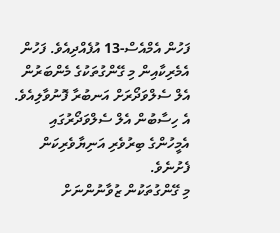ފަހުން އެމްއެސް-13 އުފެއްދިއެވެ. ފަހުން އެމެރިކާއިން މި ގޭންގުތަކުގެ މެންބަރުން އެލް ސެލްވަދޯރަށް އަނބުރާ ފޮނުވާލިއެވެ. އެ ހިސާބުން އެލް ސެލްވަދޯރުގައި އެމީހުންގެ ބިރުވެރި އަނިޔާވެރިކަން ފެށުނެވެ.
މި ގޭންގުތަކުން ޒުވާނުންނަށް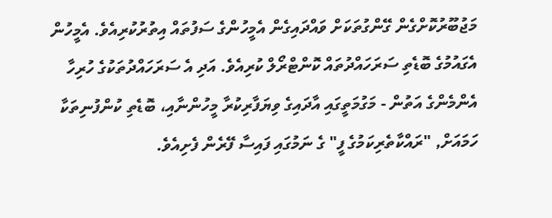މަޖުބޫރުކޮށްގެން ގޭންގުތަކަށް ވައްދައިގެން އެމީހުންގެ ސަފުތައް އިތުރުކުރިއެވެ. އެމީހުން އެގައުމުގެ ބޮޑެތި ސަރަހައްދުތައް ކޮންޓްރޯލް ކުރިއެވެ. އަދި އެ ސަރަހައްދުތަކުގެ ހުރިހާ އެންމެންގެ އަތުން - މަގުމަތީގައި އާދައިގެ ވިޔަފާރިކުރާ މީހުންނާއި، ބޮޑެތި ކުންފުނިތަކާ ހަމައަށް, "ރައްކާތެރިކަމުގެ ފީ" ގެ ނަމުގައި ފައިސާ ފޭރެން ފެށިއެވެ.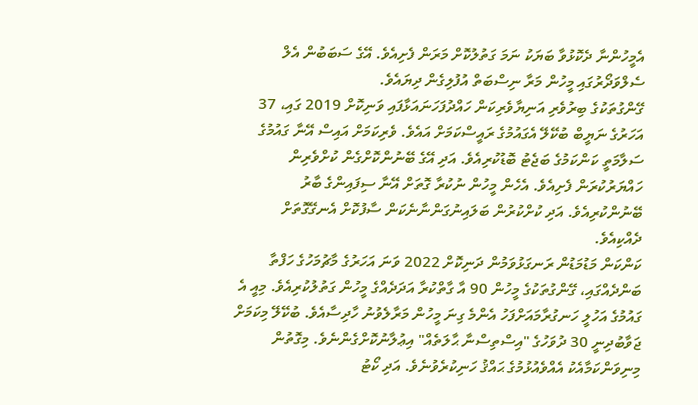އެމީހުންނާ ދެކޮޅުވާ ބަޔަކު ނަމަ ގަތުލުކޮށް މަރަން ފެށިއެވެ. އޭގެ ސަބަބުން އެލް ސެލްވަދޯރުގައި މީހުން މަރާ ނިސްބަތް އުފުލިގެން ދިޔައެވެ.
ގޭންގުތަކުގެ ބިރުވެރި އަނިޔާވެރިކަން ހައްދުފަހަނައަޅާފައި ވަނިކޮށް 2019 ގައި، 37 އަހަރުގެ ނަޔީބް ބުކޭލޭ އެގައުމުގެ ރައީސްކަމަށް އައެވެ. ވެރިކަމަށް އައިސް އޭނާ ގައުމުގެ ސަލާމަތީ ކަންކަމުގެ ބަޖެޓު ބޮޑުކުރިއެވެ. އަދި އޭގެ ބޭނުންކޮށްގެން ކުށްވެރިން ހައްޔަރުކުރަން ފެށިއެވެ. އެހެން މީހުން ނުކުރާ ގޮތަށް އޭނާ ސިފައިންގެ ބާރު ބޭނުންކުރިއެވެ. އަދި ކުށްކުރުން ބަލައިނުގަންނާނެކަން ސާފުކޮށް އެނގޭގޮތަށް ދެއްކިއެވެ.
ކަންކަން މަޑުމަޑުން ރަނގަޅުވަމުން ދަނިކޮށް 2022 ވަނަ އަހަރުގެ މާޗުމަހުގެ ހަފްތާ ބަންދެއްގައި، ގޭންގުތަކުގެ މީހުން 90 އާ ގާތްކުރާ އަދަދެއްގެ މީހުން ގަތުލުކުރިއެވެ. މިއީ އެ ގައުމުގެ އަހުލީ ހަނގުރާމައަށްފަހު އެންމެ ގިނަ މީހުން މަރާލެވުނު ހާދިސާއެވެ. ބުކޭލޭ މިކަމަށް ޖަވާބުދިނީ 30 ދުވަހުގެ "އިސްތިސްނާ ޙާލަތެއް" އިޢުލާނުކޮށްގެންނެވެ. މިގޮތުން މިނިވަންކަމާއެކު އެއްވެއުޅުމުގެ ޙައްޤު ހަނިކުރެވުނެވެ. އަދި ކޯޓު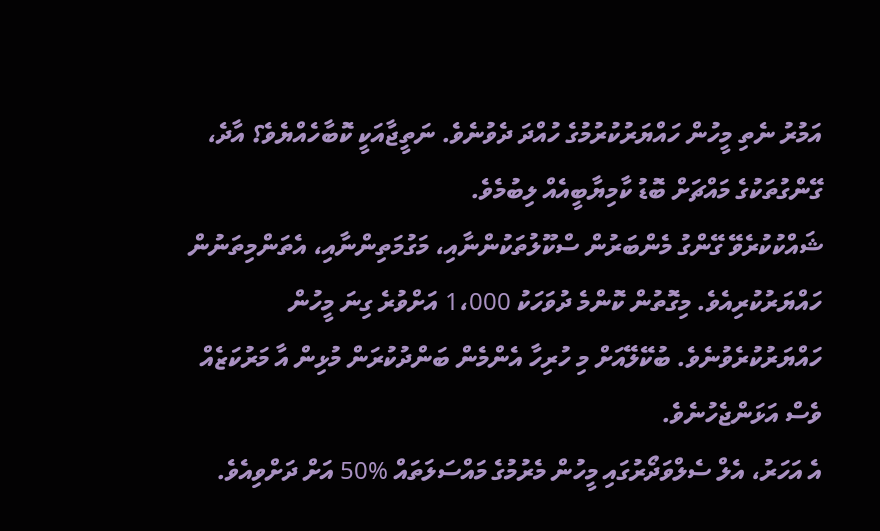އަމުރު ނެތި މީހުން ހައްޔަރުކުރުމުގެ ހުއްދަ ދެވުނެވެ. ނަތީޖާއަކީ ކޮބާހެއްޔެވެ؟ އާދެ، ގޭންގުތަކުގެ މައްޗަށް ބޮޑު ކާމިޔާބީއެއް ލިބުމެވެ.
ޝައްކުކުރެވޭ ގޭންގު މެންބަރުން ސްކޫލުތަކުންނާއި، މަގުމަތިންނާއި، އެތަންމިތަނުން ހައްޔަރުކުރިއެވެ. މިގޮތުން ކޮންމެ ދުވަހަކު 1،000 އަށްވުރެ ގިނަ މީހުން ހައްޔަރުކުރެވުނެވެ. ބުކޭލޭއަށް މި ހުރިހާ އެންމެން ބަންދުކުރަން މުޅިން އާ މަރުކަޒެއް ވެސް އަޅަންޖެހުނެވެ.
އެ އަހަރު، އެލް ސެލްވަދޯރުގައި މީހުން މެރުމުގެ މައްސަލަތައް %50 އަށް ދަށްވިއެވެ.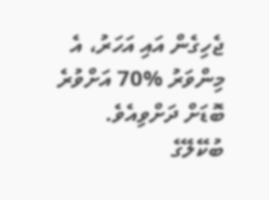ޖެހިގެން އައި އަހަރު، އެ މިންވަރު %70 އަށްވުރެ ބޮޑަށް ދަށްވިއެވެ.
ބުކޭލޭގެ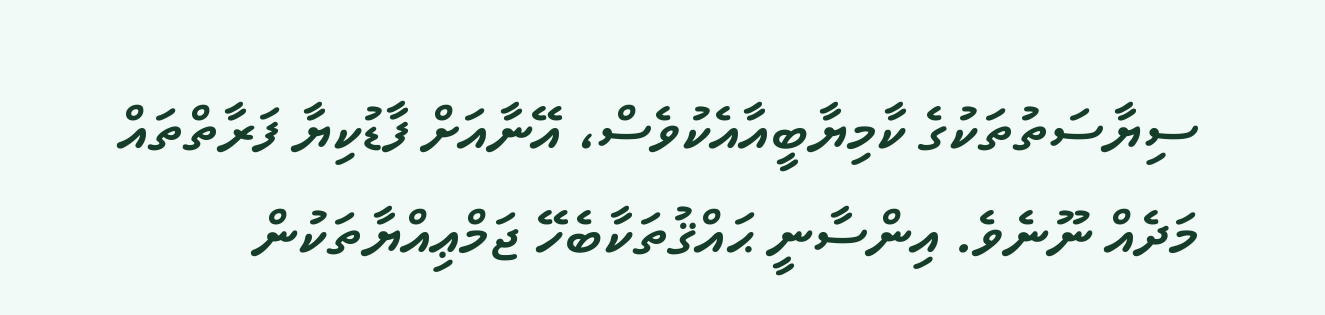ސިޔާސަތުތަކުގެ ކާމިޔާބީއާއެކުވެސް، އޭނާއަށް ފާޑުކިޔާ ފަރާތްތައް މަދެއް ނޫނެވެ. އިންސާނީ ޙައްޤުތަކާބެހޭ ޖަމްޢިއްޔާތަކުން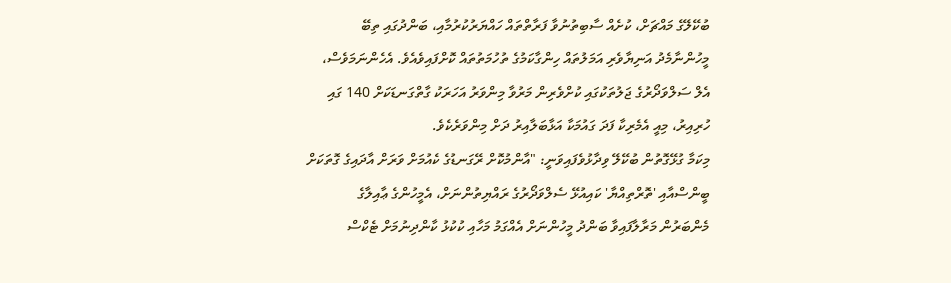ބުކޭލޭގެ މައްޗަށް، ކުށެއް ސާބިތުނުވާ ފަރާތްތައް ހައްޔަރުކުރުމާއި، ބަންދުގައި ތިބޭ މީހުންނާމެދު އަނިޔާވެރި އަމަލުތައް ހިންގާކަމުގެ ތުހުމަތުތައް ކޮށްފައިވެއެވެ. އެހެންނަމަވެސް، އެލް ސަލްވަދޯރުގެ ޖަލުތަކުގައި ކުށްވެރިން މަރުވާ މިންވަރު އަހަރަކު ގާތްގަނޑަކަށް 140 ގައި ހުރިއިރު، މިއީ އެމެރިކާ ފަދަ ގައުމަކާ އަޅާބަލާއިރު ދަށް މިންވަރެކެވެ.
މިކަމާ ގުޅޭގޮތުން ބުކޭލޭ ވިދާޅުވެފައިވަނީ: "އާންމުކޮށް ރޭގަނޑުގެ ކެއުމަށް ވަރަށް އާދައިގެ ގޮތަކަށް ބީންސްއާއި 'ތޮރްތިއްޔާ' ކައިއުޅޭ ސެލްވަދޯރުގެ ރައްޔިތުންނަށް، އެމީހުންގެ ޢާއިލާގެ މެންބަރުން މަރާލާފައިވާ ބަންދު މީހުންނަށް އެއްގަމު މަހާއި ކުކުޅު ކާންދިނުމަށް ޓެކްސް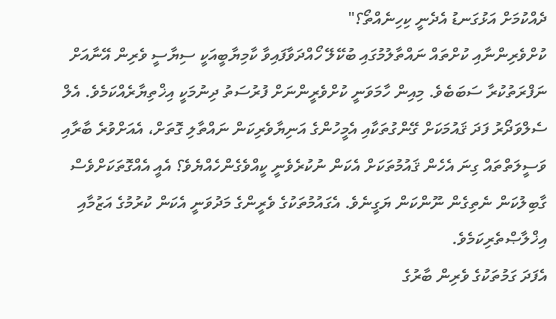ދެއްކުމަށް އަޅުގަނޑު އެދެނީ ކިހިނެއްތޯ؟"
ކުށްވެރިންނާއި ކުށްތައް ނައްތާލުމުގައި ބުކޭލޭ ހޯއްދަވާފައިވާ ކާމިޔާބީއަކީ ސިޔާސީ ވެރިން އޭނާއަށް ނަފްރަތުކުރާ ސަބަބެވެ. މިއިން ހާމަވަނީ ކުށްވެރީންނަށް ފުރުސަތު ދިނުމަކީ އިޚްތިޔާރެއްކަމެވެ. އެލް ސެލްވަދޯރު ފަދަ ޤައުމަކަށް ގޭންގުތަކާއި އެމީހުންގެ އަނިޔާވެރިކަން ނައްތާލި ގޮތަށް، އެއަށްވުރެ ބާރާއި ވަސީލަތްތައް ގިނަ އެހެން ޤައުމުތަކަށް އެކަން ނުކުރެވެނީ ކީއްވެގެންހެއްޔެވެ؟ އެއީ އެއްގޮތަކަށްވެސް ގާބިލުކަން ނެތިގެން ނޫންކަން ޔަގީނެވެ. އެގައުމުތަކުގެ ވެރީންގެ މަދުވަނީ އެކަން ކުރުމުގެ އަޒުމާއި އިޚްލާޞްތެރިކަމެވެ.
އެފަދަ ގަމުތަކުގެ ވެރިން ބާރުގެ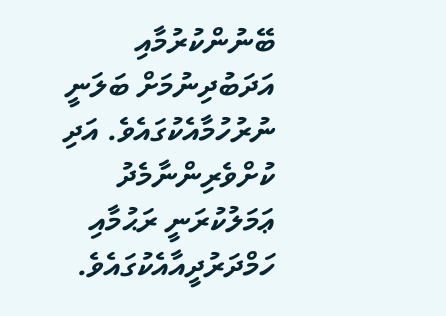ބޭނުންކުރުމާއި އަދަބުދިނުމަށް ބަލަނީ ނުރުހުމާއެކުގައެވެ. އަދި ކުށްވެރިންނާމެދު ޢަމަލުކުރަނީ ރަޙުމާއި ހަމްދަރުދީއާއެކުގައެވެ.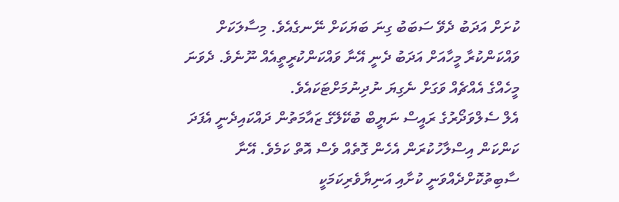ކުށަށް އަދަބު ދެވޭ ސަބަބު ގިނަ ބަޔަކަށް ނޭނގެއެވެ. މިސާލަކަށް ވައްކަންކުރާ މީހާއަށް އަދަބު ދެނީ އޭނާ ވައްކަންކުރީތީއެއް ނޫނެވެ. ދެވަނަ މީހެއްގެ އެއްޗެއް ވަގަށް ނެގިޔަ ނުދިނުމަށްޓަކައެވެ.
އެލް ސެލްވަދޯރުގެ ރައީސް ނަޔީބް ބުކޭލޭގެ ޒައާމަތުން ދައްކައިދެނީ އެފަދަ ކަންކަން އިސްލާހުކުރަން އެހެން ގޮތެއް ވެސް އޮތް ކަމެވެ. އޭނާ ސާބިތުކޮށްދެއްވަނީ ކުށާއި އަނިޔާވެރިކަމަކީ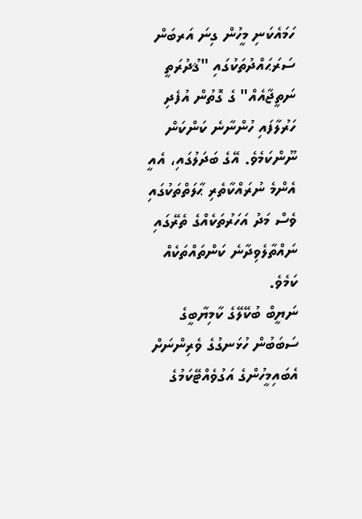ހަމައެކަނި މީހުން ގިނަ އަރބަން ސަރަޙައްދުތަކުގައި "ޤުދުރަތީ ނަތީޖާއެއް" ގެ ގޮތުން އުފެދި ހަރުލާފައި ހުންނާނެ ކަންކަން ނޫންކަމެވެ. އޭގެ ބަދަލުގައި، އެއީ އެންމެ ނުރައްކާތެރި ޙާލަތްތަކުގައި ވެސް މަދު އަހަރުތަކެއްގެ ތެރޭގައި ނައްތާލެވިދާނެ ކަންތައްތަކެއް ކަމެވެ.
ނަޔީބް ބުކޭލޭގެ ކާމިޔާބީގެ ސަބަބުން ހުޅަނގުގެ ވެރިންނަށް އެބައިމީހުންގެ އަގުވެއްޓޭކަމުގެ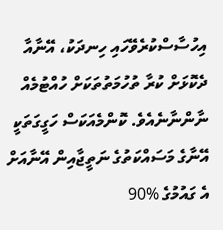އިހުސާސްކުރެވޭހައި ހިނދަކު، އޭނާއާ ދެކޮޅަށް ކުރާ ތުހުމަތުތަކަށް ހުއްޓުމެއް ނާންނާނެއެވެ. ކޮންމެއަކަސް ހަގީގަތަކީ އޭނާގެ މަސައްކަތުގެ ނަތީޖާއިން އޭނާއަށް އެ ގައުމުގެ %90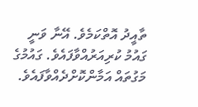ތާއީދު އޮތްކަމެވެ. އޭނާ ވަނީ ގައުމު ކުރިއަރުއްވާފައެވެ. ގައުމުގެ މަގުތައް އަމާންކޮށްދެއްވާފައެވެ.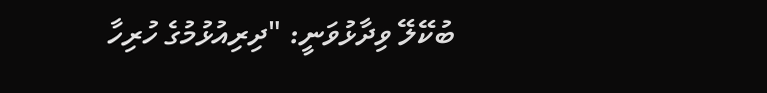ބުކޭލޭ ވިދާޅުވަނީ: "ދިރިއުޅުމުގެ ހުރިހާ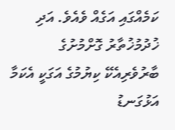ކަމެއްގައި އަގެއް ވެއެވެ. އަދި ޚުދުމުޚުތާރު ގޮށްމުށުގެ ބާރުވެރިއެކޭ ކިޔުމުގެ އަގަކީ އެކަމާ އަޅުގަނޑު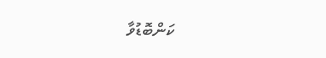ކަންބޮޑުވާ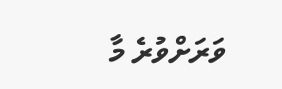ވަރަށްވުރެ މާ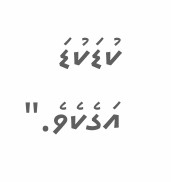ކުޑަކުޑަ އަގެކެވެ."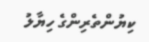ކިޔުންތެރިންގެ ހިޔާލު